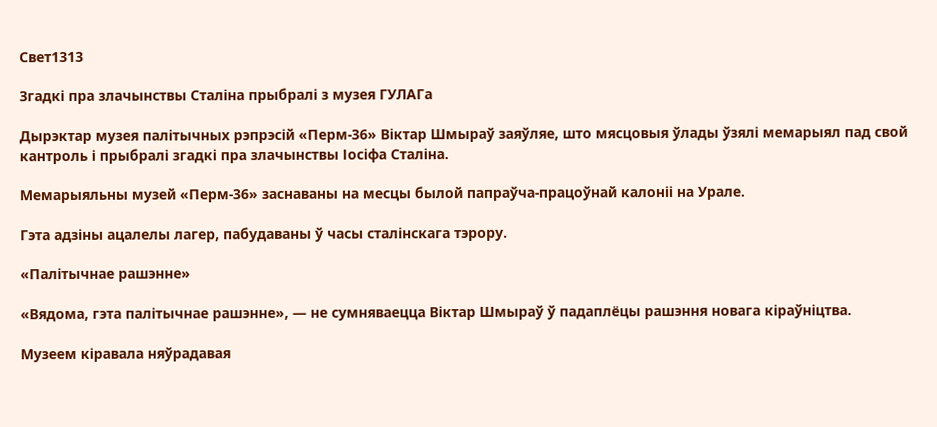Свет1313

Згадкі пра злачынствы Сталіна прыбралі з музея ГУЛАГа

Дырэктар музея палітычных рэпрэсій «Перм-36» Віктар Шмыраў заяўляе, што мясцовыя ўлады ўзялі мемарыял пад свой кантроль і прыбралі згадкі пра злачынствы Іосіфа Сталіна.

Мемарыяльны музей «Перм-36» заснаваны на месцы былой папраўча-працоўнай калоніі на Урале.

Гэта адзіны ацалелы лагер, пабудаваны ў часы сталінскага тэрору.

«Палітычнае рашэнне»

«Вядома, гэта палітычнае рашэнне», — не сумняваецца Віктар Шмыраў ў падаплёцы рашэння новага кіраўніцтва.

Музеем кіравала няўрадавая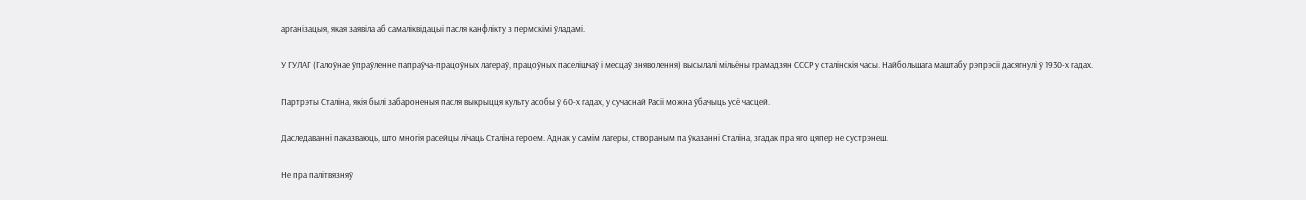арганізацыя, якая заявіла аб самаліквідацыі пасля канфлікту з пермскімі ўладамі.

У ГУЛАГ (Галоўнае ўпраўленне папраўча-працоўных лагераў, працоўных паселішчаў і месцаў зняволення) высылалі мільёны грамадзян СССР у сталінскія часы. Найбольшага маштабу рэпрэсіі дасягнулі ў 1930-х гадах.

Партрэты Сталіна, якія былі забароненыя пасля выкрыцця культу асобы ў 60-х гадах, у сучаснай Расіі можна ўбачыць усё часцей.

Даследаванні паказваюць, што многія расейцы лічаць Сталіна героем. Аднак у самім лагеры, створаным па ўказанні Сталіна, згадак пра яго цяпер не сустрэнеш.

Не пра палітвязняў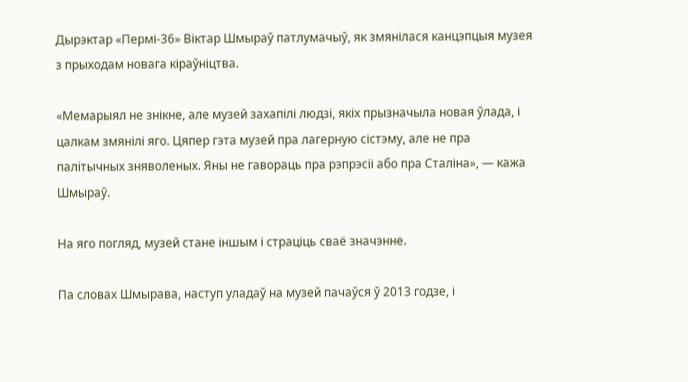Дырэктар «Пермі-36» Віктар Шмыраў патлумачыў, як змянілася канцэпцыя музея з прыходам новага кіраўніцтва.

«Мемарыял не знікне, але музей захапілі людзі, якіх прызначыла новая ўлада, і цалкам змянілі яго. Цяпер гэта музей пра лагерную сістэму, але не пра палітычных зняволеных. Яны не гавораць пра рэпрэсіі або пра Сталіна», — кажа Шмыраў.

На яго погляд, музей стане іншым і страціць сваё значэнне.

Па словах Шмырава, наступ уладаў на музей пачаўся ў 2013 годзе, і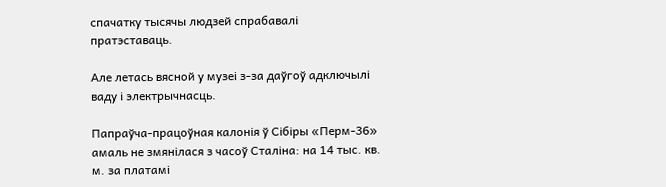спачатку тысячы людзей спрабавалі пратэставаць.

Але летась вясной у музеі з-за даўгоў адключылі ваду і электрычнасць.

Папраўча-працоўная калонія ў Сібіры «Перм-36» амаль не змянілася з часоў Сталіна: на 14 тыс. кв. м. за платамі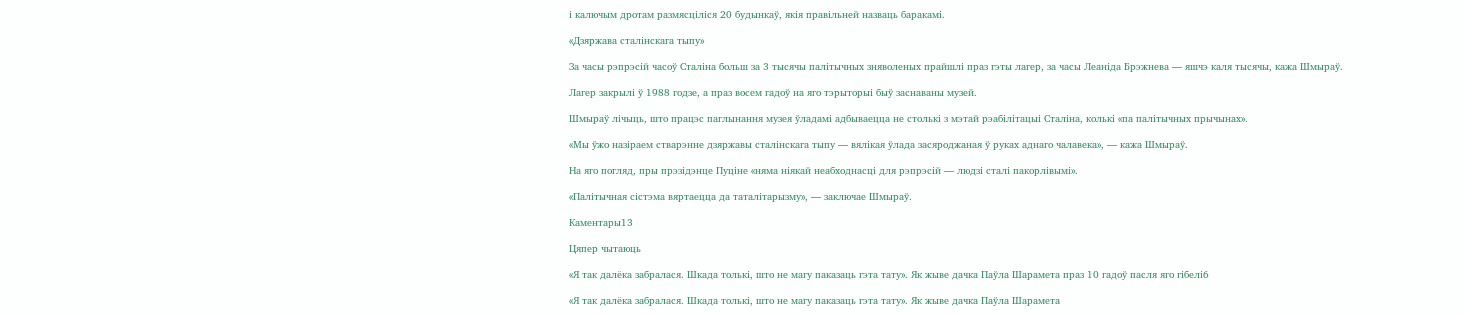і калючым дротам размясціліся 20 будынкаў, якія правільней назваць баракамі.

«Дзяржава сталінскага тыпу»

За часы рэпрэсій часоў Сталіна больш за 3 тысячы палітычных зняволеных прайшлі праз гэты лагер, за часы Леаніда Брэжнева — яшчэ каля тысячы, кажа Шмыраў.

Лагер закрылі ў 1988 годзе, а праз восем гадоў на яго тэрыторыі быў заснаваны музей.

Шмыраў лічыць, што працэс паглынання музея ўладамі адбываецца не столькі з мэтай рэабілітацыі Сталіна, колькі «па палітычных прычынах».

«Мы ўжо назіраем стварэнне дзяржавы сталінскага тыпу — вялікая ўлада засяроджаная ў руках аднаго чалавека», — кажа Шмыраў.

На яго погляд, пры прэзідэнце Пуціне «няма ніякай неабходнасці для рэпрэсій — людзі сталі пакорлівымі».

«Палітычная сістэма вяртаецца да таталітарызму», — заключае Шмыраў.

Каментары13

Цяпер чытаюць

«Я так далёка забралася. Шкада толькі, што не магу паказаць гэта тату». Як жыве дачка Паўла Шарамета праз 10 гадоў пасля яго гібелі6

«Я так далёка забралася. Шкада толькі, што не магу паказаць гэта тату». Як жыве дачка Паўла Шарамета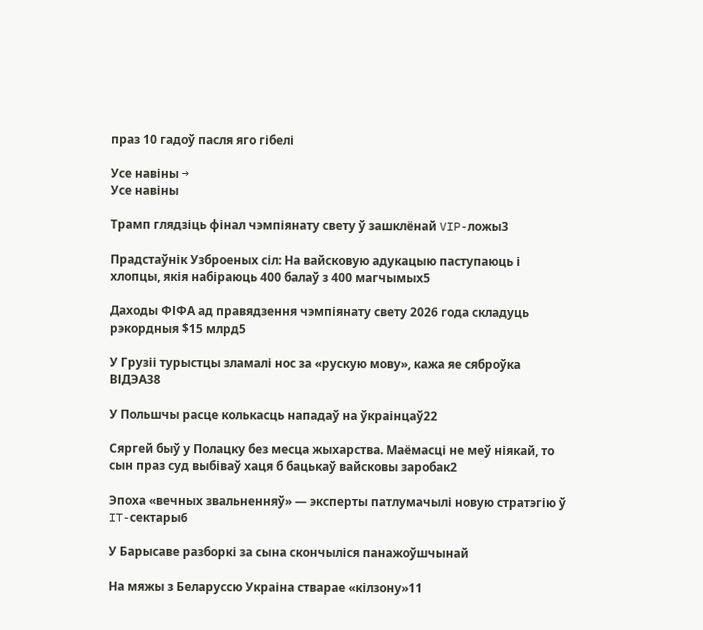праз 10 гадоў пасля яго гібелі

Усе навіны →
Усе навіны

Трамп глядзіць фінал чэмпіянату свету ў зашклёнай VIP-ложы3

Прадстаўнік Узброеных сіл: На вайсковую адукацыю паступаюць і хлопцы, якія набіраюць 400 балаў з 400 магчымых5

Даходы ФІФА ад правядзення чэмпіянату свету 2026 года складуць рэкордныя $15 млрд5

У Грузіі турыстцы зламалі нос за «рускую мову», кажа яе сяброўка ВІДЭА38

У Польшчы расце колькасць нападаў на ўкраінцаў22

Сяргей быў у Полацку без месца жыхарства. Маёмасці не меў ніякай, то сын праз суд выбіваў хаця б бацькаў вайсковы заробак2

Эпоха «вечных звальненняў» — эксперты патлумачылі новую стратэгію ў IT-сектары6

У Барысаве разборкі за сына скончыліся панажоўшчынай

На мяжы з Беларуссю Украіна стварае «кілзону»11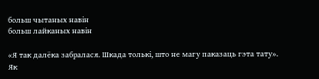больш чытаных навін
больш лайканых навін

«Я так далёка забралася. Шкада толькі, што не магу паказаць гэта тату». Як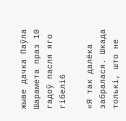жыве дачка Паўла Шарамета праз 10 гадоў пасля яго гібелі6

«Я так далёка забралася. Шкада толькі, што не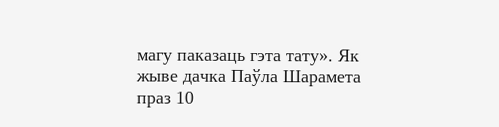магу паказаць гэта тату». Як жыве дачка Паўла Шарамета праз 10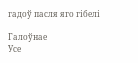гадоў пасля яго гібелі

Галоўнае
Усе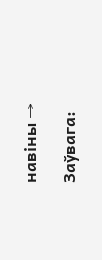навіны →

Заўвага: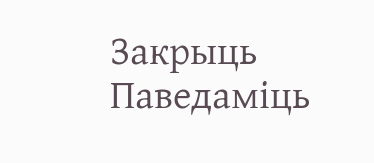Закрыць Паведаміць